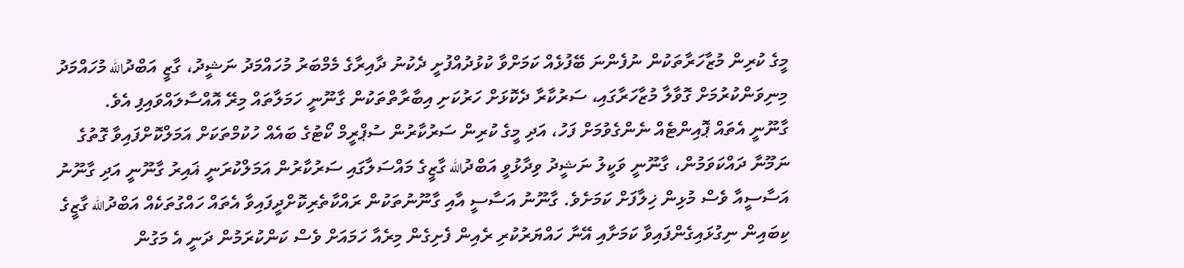މީގެ ކުރިން މުޒާހަރާތަކުން ނުފެންނަ ބޭފުޅެއް ކަމަށްވާ ކުޅުދުއްފުށީ ދެކުނު ދާއިރާގެ މެމްބަރު މުހައްމަދު ނަޝީދު، ގާޒީ އަބްދުالله މުހައްމަދު މިނިވަންކުރުމަށް ގޮވާލާ މުޒާހަރާގައި، ސަރުކާރާ ދެކޮޅަށް ހަރުކަށި އިބާރާތްތަކުން ގާނޫނީ ހަމަލާތައް މިރޭ އޮއްސާލައްވައިފި އެވެ.
ގާނޫނީ އެތައް ޕޮއިންޓެއް ނެންގެވުމަށް ފަހު، އަދި މީގެ ކުރިން ސަރުކާރުން ސުޕްރީމް ކޯޓުގެ ބައެއް ހުކުމްތަކަށް އަމަލްކޮށްފައިވާ ގޮތުގެ ނަމޫނާ ދައްކަވަމުން، ގާނޫނީ ވަކީލު ނަޝީދު ވިދާޅުވީ އަބްދުالله ގާޒީގެ މައްސަލާގައި ސަރުކާރުން އަމަލްކުރަނީ ޣައިރު ގާނޫނީ އަދި ގާނޫނު އަސާސީއާ ވެސް މުޅިން ޚިލާފަށް ކަމަށެވެ. ގާނޫނު އަސާސީ އާއި ގާނޫނުތަކުން ރައްކާތެރިކޮށްދީފައިވާ އެތައް ހައްގުތަކެއް އަބްދުالله ގާޒީގެ ކިބައިން ނިގުޅައިގެންފައިވާ ކަމަށާއި އޭނާ ހައްޔަރުކުރި ރެއިން ފެށިގެން މިރެއާ ހަމައަށް ވެސް ކަންކުރަމުން ދަނީ އެ މަގުން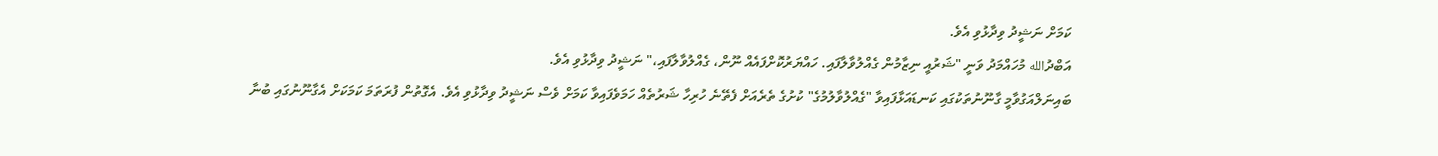ކަމަށް ނަޝީދު ވިދާޅުވި އެވެ.
އަބްދުالله މުހައްމަދު ވަނީ "ޝަރުއީ ނިޒާމުން ގެއްލުވާލާފައި. ހައްޔަރުކޮށްފައެއް ނޫން، ގެއްލުވާލާފައި،" ނަޝީދު ވިދާޅުވި އެވެ.
ބައިނަލްއަގުވާމީ ގާނޫނުތަކުގައި ކަނޑައަޅާފައިވާ "ގެއްލުވާލުމުގެ" ކުށުގެ ތެރެއަށް ފެތޭނެ ހުރިހާ ޝަރުތެއް ހަމަވެފައިވާ ކަމަށް ވެސް ނަޝީދު ވިދާޅުވި އެވެ. އެގޮތުން ފުރަތަމަ ކަމަކަށް އެގާނޫނުގައި ބުނާ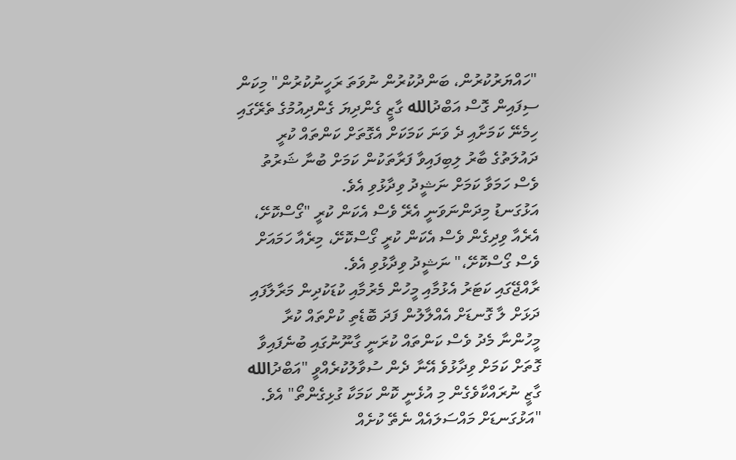"ހައްޔަރުކުރުން، ބަންދުކުރުން ނުވަތަ ރަހީނުކުރުން" މިކަން ސިފައިން ގޮސް އަބްދުالله ގާޒީ ގެންދިޔަ ގެންދިއުމުގެ ތެރޭގައި ހިމެނޭ ކަމަށާއި ދެ ވަނަ ކަމަކަށް އެގޮތަށް ކަންތައް ކުރީ ދައުލަތުގެ ބާރު ލިބިފައިވާ ފަރާތަކުން ކަމަށް ބުނާ ޝަރުތު ވެސް ހަމަވާ ކަމަށް ނަޝީދު ވިދާޅުވި އެވެ.
އަޅުގަނޑު މިދަންނަވަނީ އެރޭ ވެސް އެކަން ކުރީ "ގޯސްކޮށޭ، އެރެއާ ވިދިގެން ވެސް އެކަން ކުރީ ގޯސްކޮށޭ، މިރެއާ ހަމައަށް ވެސް ގޯސްކޮށޭ،" ނަޝީދު ވިދާޅުވި އެވެ.
ރާއްޖޭގައި ކަޓަރު އެޅުމާއި މީހުން މެރުމާއި ކުޑަކުދިން މަރާލާފައި ދަޅަށް ލާ ގޮނޑަށް އެއްލާލުން ފަދަ ބޮޑެތި ކުށްތައް ކުރާ މީހުންނާ މެދު ވެސް ކަންތައް ކުރަނީ ގާނޫނުގައި ބުނެފައިވާ ގޮތަށް ކަމަށް ވިދާޅުވެ އޭނާ ދެން ސުވާލުކުރެއްވީ "އަބްދުالله ގާޒީ ނުރައްކާވެގެން މި އުޅެނީ ކޮން ކަމަކާ ގުޅިގެންތޯ" އެވެ.
"އަޅުގަނޑަށް މައްސަލައެއް ނެތޭ ކުށެއް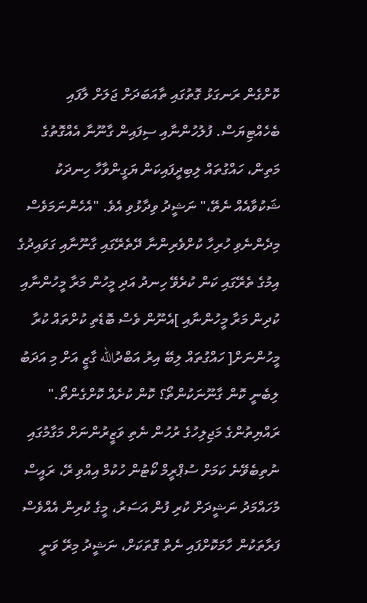ކޮށްގެން ރަނގަޅު ގޮތުގައި ތާއަބަދަށް ޖަލަށް ލާފައި ބެހެއްޓިޔަސް. ފުލުހުންނާއި ސިފައިން ގާނޫނާ އެއްގޮތުގެ މަތިން، ހައްގުތައް ލިބިދީފައިކަން ޔަގީންވާހާ ހިނދަކު ޝަކުވާއެއް ނެތޭ،" ނަޝީދު ވިދާޅުވި އެވެ. "އެހެންނަމަވެސް މިދެންނެވި ހުރިހާ ކުށްވެރިންނާ ދޭތެރޭގައި ގާނޫނާއި ގަވައިދުގެ އިމުގެ ތެރޭގައި ކަން ކުރެވޭ ހިނދު އަދި މީހުން މަރާ މީހުންނާއި ކުދިން މަރާ މީހުންނާއި ]އެނޫން ވެސް ބޮޑެތި ކުށްތައް ކުރާ މީހުންނަށް[ ހައްގުތައް ލިބޭ އިރު އަބްދުالله ގާޒީ އަށް މި އަދަބު ލިބެނީ ކޮން ގާނޫނަކުންތޯ؟ ކޮން ކުށެއް ކޮށްގެންތޯ."
ރައްޔިތުންގެ މަޖިލިހުގެ ރުހުން ނެތި ވަޒީރުންނަށް މަގާމުގައި ނުތިބެވޭނެ ކަމަށް ސުޕްރީމް ކޯޓުން ހުކުމް އިއްވި ރޭ، ރައީސް މުހައްމަދު ނަޝީދަށް ކުރި ފުން އަސަރު، މީގެ ކުރިން އެއްވެސް ފަރާތަކުން ހާމަކޮށްފައި ނެތް ގޮތަކަށް، ނަޝީދު މިރޭ ވަނީ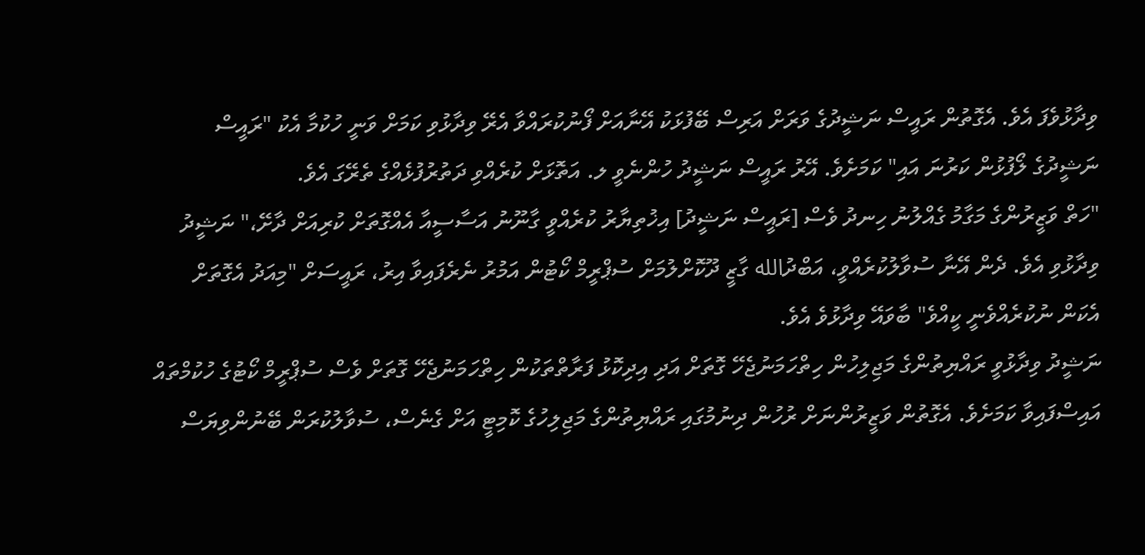ވިދާޅުވެފަ އެވެ. އެގޮތުން ރައީސް ނަޝީދުގެ ވަރަށް އަރިސް ބޭފުޅަކު އޭނާއަށް ފޯނުކުރައްވާ އެރޭ ވިދާޅުވި ކަމަށް ވަނީ ހުކުމާ އެކު "ރައީސް ނަޝީދުގެ ލޯފުޅުން ކަރުނަ އައި" ކަމަށެވެ. އޭރު ރައީސް ނަޝީދު ހުންނެވީ ލ. އަތޮޅަށް ކުރެއްވި ދަތުރުފުޅެއްގެ ތެރޭގަ އެވެ.
"ހަތް ވަޒީރުންގެ މަގާމު ގެއްލުނު ހިނދު ވެސް [ރައީސް ނަޝީދު] އިޚުތިޔާރު ކުރެއްވީ ގާނޫނު އަސާސީއާ އެއްގޮތަށް ކުރިއަށް ދާށޭ،" ނަޝީދު ވިދާޅުވި އެވެ. ދެން އޭނާ ސުވާލުކުރެއްވީ، އަބްދުالله ގާޒީ ދޫކޮށްލުމަށް ސުޕްރީމް ކޯޓުން އަމުރު ނެރެފައިވާ އިރު، ރައީސަށް "މިއަދު އެގޮތަށް އެކަން ނުކުރެއްވެނީ ކީއްވެ" ބާވައޭ ވިދާޅުވެ އެވެ.
ނަޝީދު ވިދާޅުވީ ރައްޔިތުންގެ މަޖިލިހުން ހިތްހަމަނުޖެހޭ ގޮތަށް އަދި އިދިކޮޅު ފަރާތްތަކުން ހިތްހަމަނުޖެހޭ ގޮތަށް ވެސް ސުޕްރީމް ކޯޓުގެ ހުކުމްތައް އައިސްފައިވާ ކަމަށެވެ. އެގޮތުން ވަޒީރުންނަށް ރުހުން ދިނުމުގައި ރައްޔިތުންގެ މަޖިލިހުގެ ކޮމިޓީ އަށް ގެނެސް، ސުވާލުކުރަން ބޭނުންވިޔަސް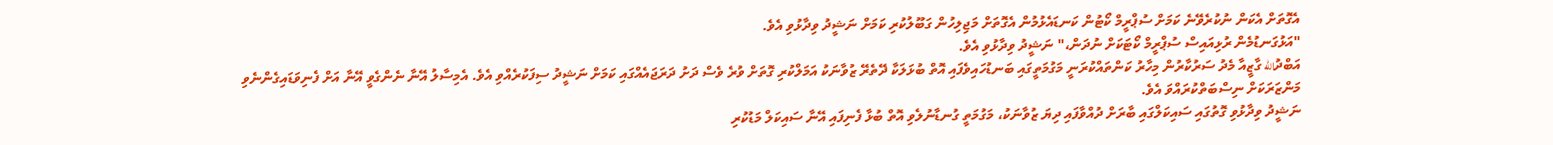އެގޮތަށް އެކަން ނުކުރެވޭނެ ކަމަށް ސުޕްރީމް ކޯޓުން ކަނޑައެޅުމުން އެގޮތަށް މަޖިލިހުން ގަބޫލުކުރި ކަމަށް ނަޝީދު ވިދާޅުވި އެވެ.
"އަޅުގަނޑުމެން ރުޅިއައިސް ސުޕްރީމް ކޯޓަކަށް ނުދަން،" ނަޝީދު ވިދާޅުވި އެވެ.
އަބްދުالله ގާޒީއާ މެދު ސަރުކާރުން މިހާރު ކަންތައްކުރަނީ މަގުމަތީގައި ބަނޑުހައިވެފައި އޮތް ބުޅަލަކާ ދޭތެރޭ ޒުވާނަކު އަމަލްކުރި ގޮތަށް ވުރެ ވެސް ދަށު ދަރަޖައެއްގައި ކަމަށް ނަޝީދު ސިފަކުރެއްވި އެވެ. އެމިސާލު އޭނާ ނެންގެވީ އޭނާ އަށް ފެނިވަޑައިގެންނެވި މަންޒަރަކަށް ނިސްބަތްކުރައްވަ އެވެ.
ނަޝީދު ވިދާޅުވި ގޮތުގައި ސައިކަލްގައި ބާރަށް ދުއްވާފައި ދިޔަ ޒުވާނަކު، މަގުމަތީ ގުނޑާނުލެވި އޮތް ބުޅާ ފެނިފައި އޭނާ ސައިކަލް މަޑުކުރި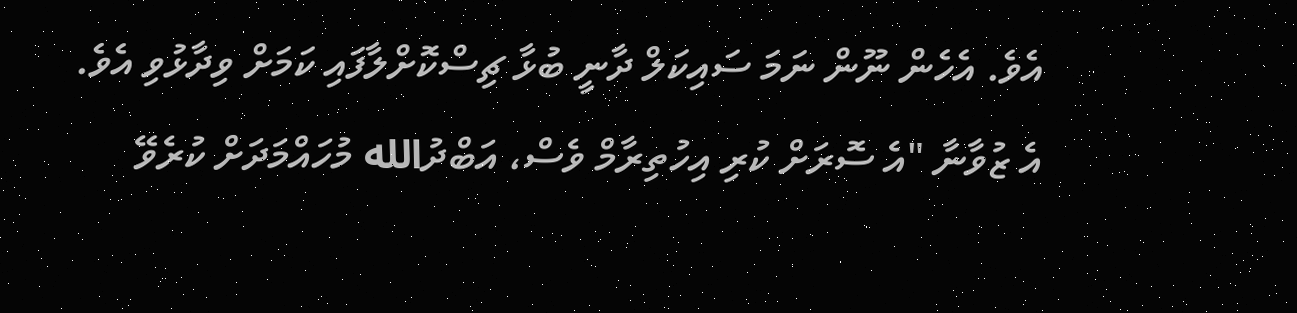އެވެ. އެހެން ނޫން ނަމަ ސައިކަލް ދާނީ ބުޅާ ޗިސްކޮށްލާފައި ކަމަށް ވިދާޅުވި އެވެ.
އެ ޒުވާނާ "އެ ސޮރަށް ކުރި އިހުތިރާމް ވެސް، އަބްދުالله މުހައްމަދަށް ކުރެވޭ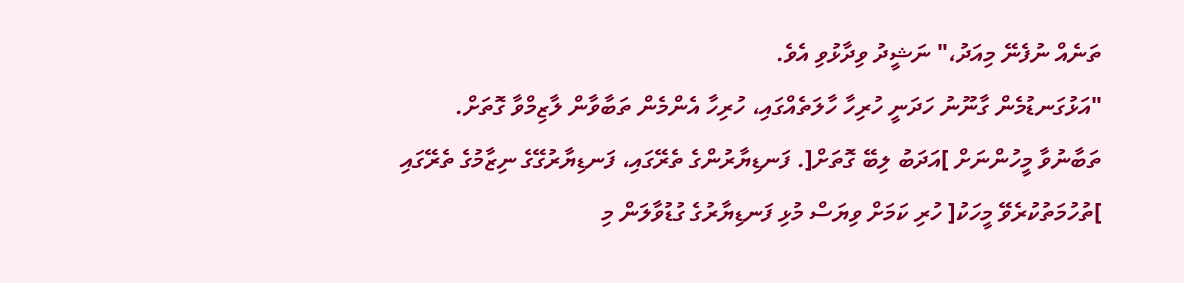ތަނެއް ނުފެނޭ މިއަދު،" ނަޝީދު ވިދާޅުވި އެވެ.
"އަޅުގަނޑުމެން ގާނޫނު ހަދަނީ ހުރިހާ ހާލަތެއްގައި، ހުރިހާ އެންމެން ތަބާވާން ލާޒިމްވާ ގޮތަށް. ތަބާނުވާ މީހުންނަށް ]އަދަބު ލިބޭ ގޮތަށް[. ފަނޑިޔާރުންގެ ތެރޭގައި، ފަނޑިޔާރުގޭގެ ނިޒާމުގެ ތެރޭގައި ]ތުހުމަތުކުރެވޭ މީހަކު[ ހުރި ކަމަށް ވިޔަސް މުޅި ފަނޑިޔާރުގެ ގުޑުވާލަން މި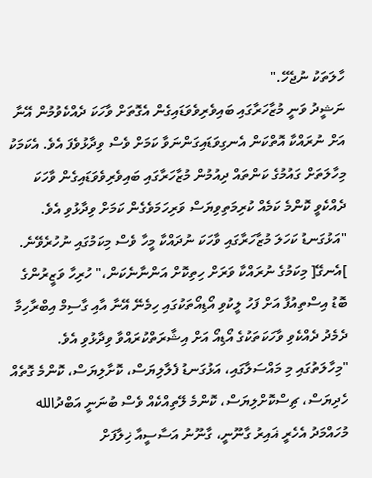ހާލަތަކު ނުޖެހޭ."
ނަޝީދު ވަނީ މުޒާހަރާގައި ބައިވެރިވެވަޑައިގެން އެގޮތަށް ވާހަކަ ދެއްކެވުމުން އޭނާ އަށް ނުރައްކާ އޮތްކަން އެނގިވަޑައިގަންނަވާ ކަމަށް ވެސް ވިދާޅުވެފަ އެވެ. އެކަމަކު މިހާލަތަށް ގައުމުގެ ކަންތައް ދިއުމުން މުޒާހަރާގައި ބައިވެރިވެވަޑައިގެން ވާހަކަ ދެއްކެވީ ކޮންމެ ކަމެއް ކުރިމަތިވިޔަސް ވަރިހަމަވެގެން ކަމަށް ވިދާޅުވި އެވެ.
"އަޅުގަނޑު ކަހަލަ މުޒާހަރާގައި ވާހަކަ ނުދައްކާ މީހާ ވެސް މިކަމުގައި ނުހުރެވޭނެ. ]އެނގޭ[ މިކަމުގެ ނުރައްކާ ވަރަށް ހިތިކޮށް އަންނާނެކަން،" ހުރިހާ ވަޒީރުންގެ ބޮޑު އިސްތިއުފާ އަށް ފަހު ލީކުވި އޯޑިއޯތަކުގައި ހިމެނޭ އޭނާ އާއި ގާސިމް އިބްރާހިމާ ދެމެދު ދެއްކެވި ވާހަކަތަކުގެ އޯޑިއޯ އަށް އިޝާރަތްކުރައްވާ ވިދާޅުވި އެވެ. "މިހާލަތުގައި މި މައްސަލާގައި، އަޅުގަނޑު ފެލާލިޔަސް، ކޮށާލިޔަސް، ކޮންމެ ގޮތެއް ހެދިޔަސް، ޗިސްކޮށްލިޔަސް، ކޮންމެ ލޭތިއްކެއް ވެސް ބުނަނީ އަބްދުالله މުހައްމަދު އެހެރީ ޣައިރު ގާނޫނީ، ގާނޫނު އަސާސީއާ ޚިލާފަށް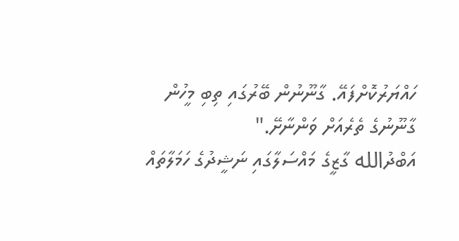ހައްޔަރުކޮށްފައޭ. ގާނޫނުން ބޭރުގައި ތިބި މީހުން ގާނޫނުގެ ތެރެއަށް ވަންނާށޭ."
އަބްދުالله ގާޒީގެ މައްސަލާގައި ނަޝީދުގެ ހަމަލާތައް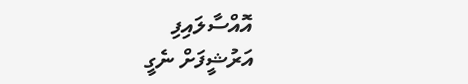އޮއްސާލައިފި
އަރުޝީފަށް ނެގީ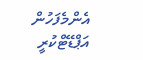އެންމެފަހުން އަޕްޑޭޓްކުރީ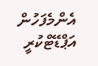އެންމެފަހުން އަޕްޑޭޓްކުރީ